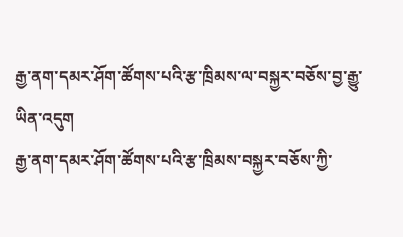རྒྱ་ནག་དམར་ཤོག་ཚོགས་པའི་རྩ་ཁྲིམས་ལ་བསྐྱར་བཅོས་བྱ་རྒྱུ་ཡིན་འདུག
རྒྱ་ནག་དམར་ཤོག་ཚོགས་པའི་རྩ་ཁྲིམས་བསྐྱར་བཅོས་ཀྱི་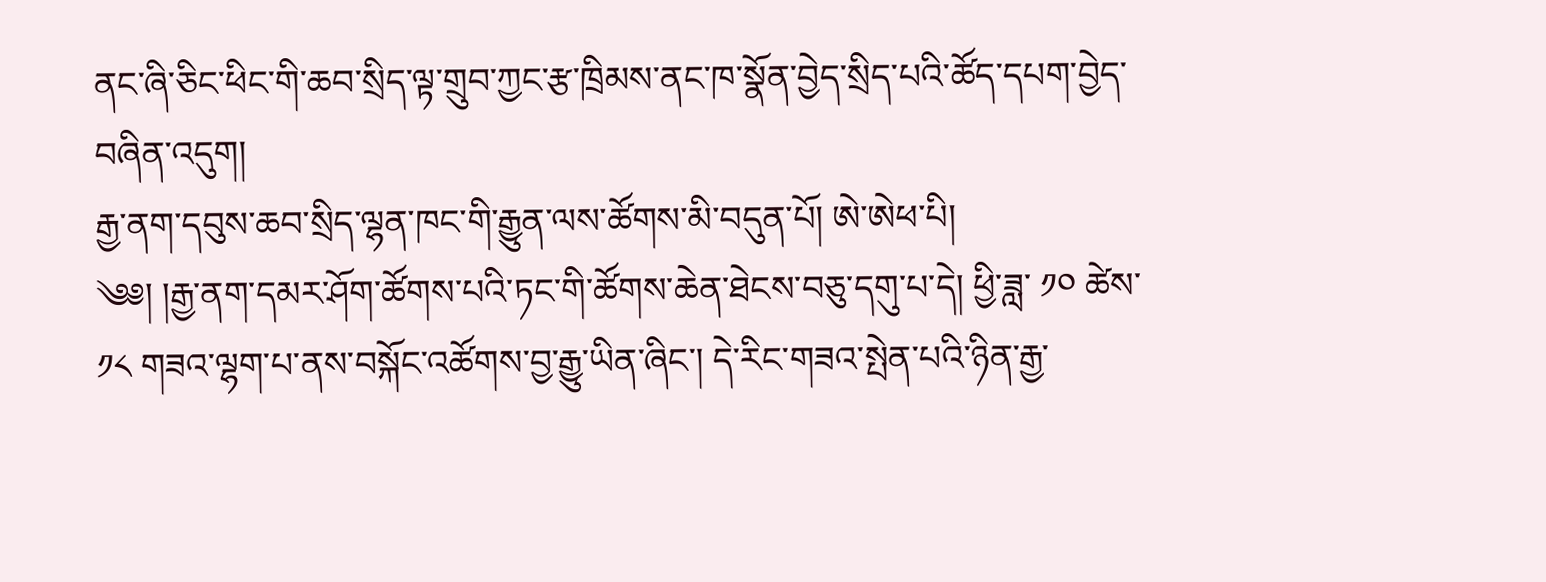ནང་ཞི་ཅིང་ཕིང་གི་ཆབ་སྲིད་ལྟ་གྲུབ་ཀྱང་རྩ་ཁྲིམས་ནང་ཁ་སྣོན་བྱེད་སྲིད་པའི་ཚོད་དཔག་བྱེད་བཞིན་འདུག།
རྒྱ་ནག་དབུས་ཆབ་སྲིད་ལྷན་ཁང་གི་རྒྱུན་ལས་ཚོགས་མི་བདུན་པོ། ཨེ་ཨེཕ་པི།
༄༅། །རྒྱ་ནག་དམར་ཤོག་ཚོགས་པའི་ཏང་གི་ཚོགས་ཆེན་ཐེངས་བཅུ་དགུ་པ་དེ། ཕྱི་ཟླ་ ༡༠ ཚེས་ ༡༨ གཟའ་ལྷག་པ་ནས་བསྐོང་འཚོགས་བྱ་རྒྱུ་ཡིན་ཞིང་། དེ་རིང་གཟའ་སྤེན་པའི་ཉིན་རྒྱ་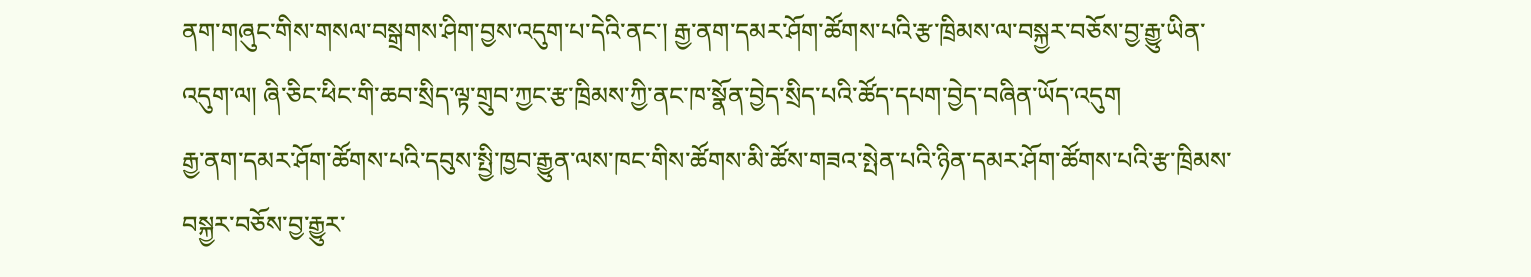ནག་གཞུང་གིས་གསལ་བསྒྲགས་ཤིག་བྱས་འདུག་པ་དེའི་ནང་། རྒྱ་ནག་དམར་ཤོག་ཚོགས་པའི་རྩ་ཁྲིམས་ལ་བསྐྱར་བཅོས་བྱ་རྒྱུ་ཡིན་འདུག་ལ། ཞི་ཅིང་ཕིང་གི་ཆབ་སྲིད་ལྟ་གྲུབ་ཀྱང་རྩ་ཁྲིམས་ཀྱི་ནང་ཁ་སྣོན་བྱེད་སྲིད་པའི་ཚོད་དཔག་བྱེད་བཞིན་ཡོད་འདུག
རྒྱ་ནག་དམར་ཤོག་ཚོགས་པའི་དབུས་སྤྱི་ཁྱབ་རྒྱུན་ལས་ཁང་གིས་ཚོགས་མི་ཚོས་གཟའ་སྤེན་པའི་ཉིན་དམར་ཤོག་ཚོགས་པའི་རྩ་ཁྲིམས་བསྐྱར་བཅོས་བྱ་རྒྱུར་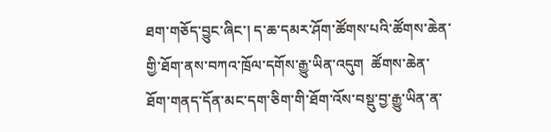ཐག་གཅོད་བྱུང་ཞིང་། ད་ཆ་དམར་ཤོག་ཚོགས་པའི་ཚོགས་ཆེན་གྱི་ཐོག་ནས་བཀའ་ཁྲོལ་དགོས་རྒྱུ་ཡིན་འདུག  ཚོགས་ཆེན་ཐོག་གནད་དོན་མང་དག་ཅིག་གི་ཐོག་འོས་བསྡུ་བྱ་རྒྱུ་ཡིན་ན་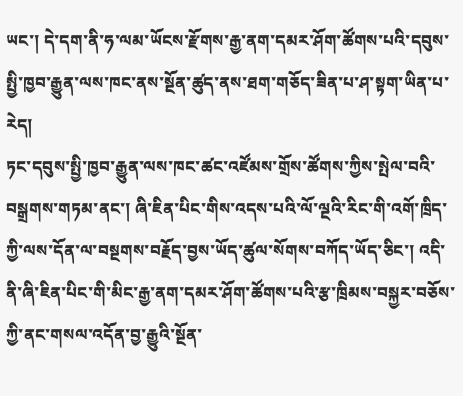ཡང་། དེ་དག་ནི་ཧ་ལམ་ཡོངས་རྫོགས་རྒྱ་ནག་དམར་ཤོག་ཚོགས་པའི་དབུས་སྤྱི་ཁྱབ་རྒྱུན་ལས་ཁང་ནས་སྔོན་ཚུད་ནས་ཐག་གཅོད་ཟིན་པ་ཤ་སྟག་ཡིན་པ་རེད།
ཏང་དབུས་སྤྱི་ཁྱབ་རྒྱུན་ལས་ཁང་ཚང་འཛོམས་གྲོས་ཚོགས་ཀྱིས་སྤེལ་བའི་བསྒྲགས་གཏམ་ནང་། ཞི་ཇིན་པིང་གིས་འདས་པའི་ལོ་ལྔའི་རིང་གི་འགོ་ཁྲིད་ཀྱི་ལས་དོན་ལ་བསྔགས་བརྗོད་བྱས་ཡོད་ཚུལ་སོགས་བཀོད་ཡོད་ཅིང་། འདི་ནི་ཞི་ཇིན་པིང་གི་མིང་རྒྱ་ནག་དམར་ཤོག་ཚོགས་པའི་རྩ་ཁྲིམས་བསྐྱར་བཅོས་ཀྱི་ནང་གསལ་འདོན་བྱ་རྒྱུའི་སྔོན་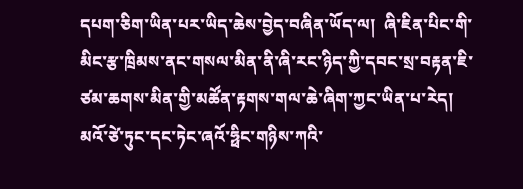དཔག་ཅིག་ཡིན་པར་ཡིད་ཆེས་བྱེད་བཞིན་ཡོད་ལ།  ཞི་ཇིན་པིང་གི་མིང་རྩ་ཁྲིམས་ནང་གསལ་མིན་ནི་ཞི་རང་ཉིད་ཀྱི་དབང་སྲ་བརྟན་ཇི་ཙམ་ཆགས་མིན་གྱི་མཚོན་རྟགས་གལ་ཆེ་ཞིག་ཀྱང་ཡིན་པ་རེད།
མའོ་ཙེ་ཏུང་དང་ཏེང་ཞའོ་ཧྥིང་གཉིས་ཀའི་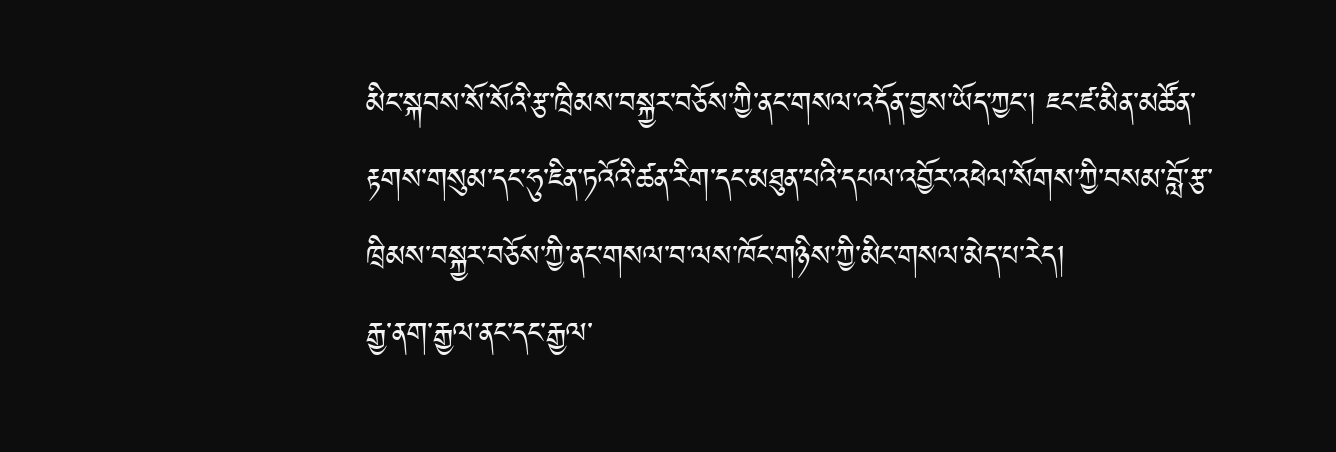མིང་སྐབས་སོ་སོའི་རྩ་ཁྲིམས་བསྐྱར་བཅོས་ཀྱི་ནང་གསལ་འདོན་བྱས་ཡོད་ཀྱང་། ཇང་ཛ་མིན་མཚོན་རྟགས་གསུམ་དང་ཧུ་ཇིན་ཏའོའི་ཚན་རིག་དང་མཐུན་པའི་དཔལ་འབྱོར་འཕེལ་སོགས་ཀྱི་བསམ་བློ་རྩ་ཁྲིམས་བསྐྱར་བཅོས་ཀྱི་ནང་གསལ་བ་ལས་ཁོང་གཉིས་ཀྱི་མིང་གསལ་མེད་པ་རེད།
རྒྱ་ནག་རྒྱལ་ནང་དང་རྒྱལ་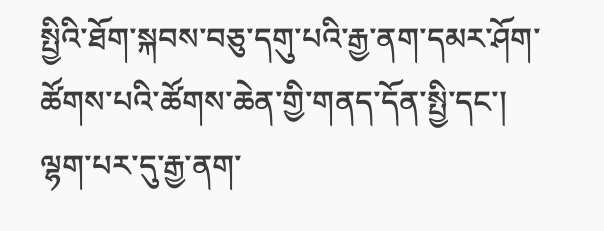སྤྱིའི་ཐོག་སྐབས་བཅུ་དགུ་པའི་རྒྱ་ནག་དམར་ཤོག་ཚོགས་པའི་ཚོགས་ཆེན་གྱི་གནད་དོན་སྤྱི་དང་།  ལྷག་པར་དུ་རྒྱ་ནག་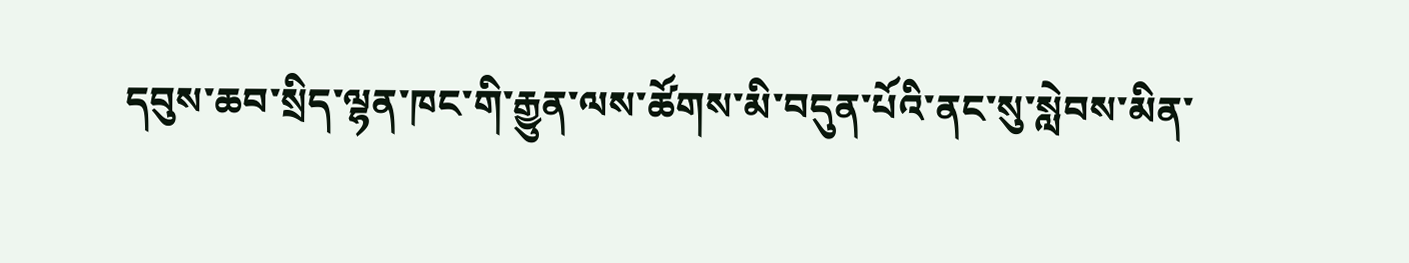དབུས་ཆབ་སྲིད་ལྷན་ཁང་གི་རྒྱུན་ལས་ཚོགས་མི་བདུན་པོའི་ནང་སུ་སླེབས་མིན་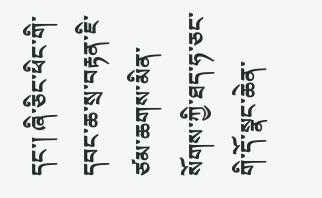དང་། ཞི་ཅིང་ཕིང་གི་དབང་ཆ་སྲ་བརྟན་ཇི་ཙམ་ཆགས་མིན་སོགས་ཀྱི་ཐད་ཧ་ཅང་གི་དོ་སྣང་ཆེན་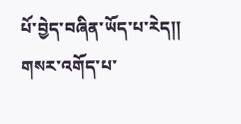པོ་བྱེད་བཞིན་ཡོད་པ་རེད།།
གསར་འགོད་པ་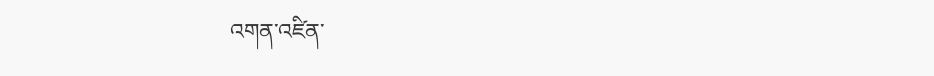འགན་འཛིན་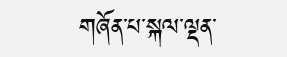གཞོན་པ་སྐལ་ལྡན་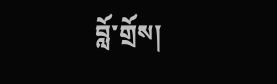བློ་གྲོས།